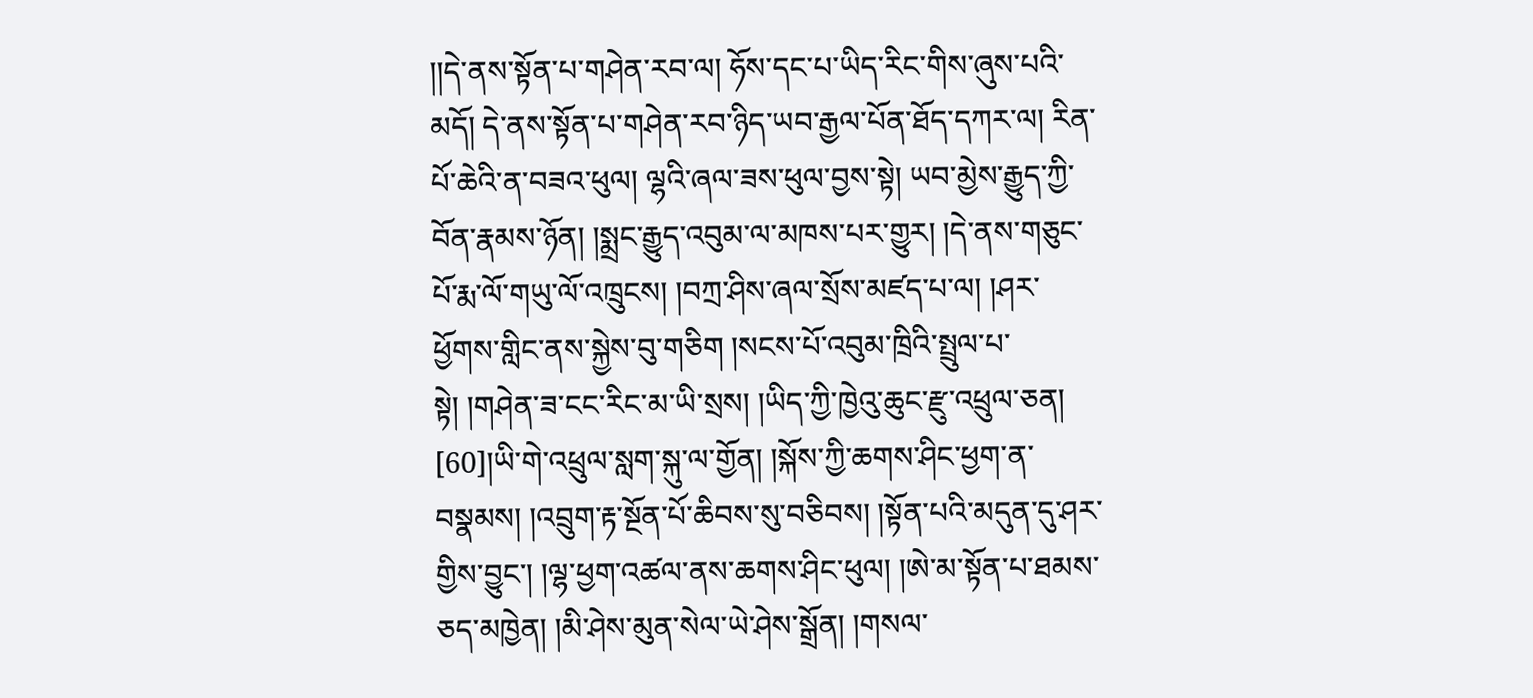།།དེ་ནས་སྟོན་པ་གཤེན་རབ་ལ། ཧོས་དང་པ་ཡིད་རིང་གིས་ཞུས་པའི་མདོ། དེ་ནས་སྟོན་པ་གཤེན་རབ་ཉིད་ཡབ་རྒྱལ་པོན་ཐོད་དཀར་ལ། རིན་པོ་ཆེའི་ན་བཟའ་ཕུལ། ལྷའི་ཞལ་ཟས་ཕུལ་བྱས་སྟེ། ཡབ་མྱེས་རྒྱུད་ཀྱི་བོན་རྣམས་ཉོན། །སྨྲང་རྒྱུད་འབུམ་ལ་མཁས་པར་གྱུར། །དེ་ནས་གཅུང་པོ་རྨ་ལོ་གཡུ་ལོ་འཁྲུངས། །བཀྲ་ཤིས་ཞལ་སྲོས་མཛད་པ་ལ། །ཤར་ཕྱོགས་གླིང་ནས་སྐྱེས་བུ་གཅིག །སངས་པོ་འབུམ་ཁྲིའི་སྤྲུལ་པ་སྟེ། །གཤེན་ཟ་ངང་རིང་མ་ཡི་སྲས། །ཡིད་ཀྱི་ཁྱེའུ་ཆུང་རྫུ་འཕྲུལ་ཅན། [60]།ཡི་གེ་འཕྲུལ་སླག་སྐུ་ལ་གྱོན། །སྐོས་ཀྱི་ཆགས་ཤིང་ཕྱག་ན་བསྣམས། །འབྲུག་རྟ་སྔོན་པོ་ཆིབས་སུ་བཅིབས། །སྟོན་པའི་མདུན་དུ་ཤར་གྱིས་བྱུང་། །ལྷ་ཕྱག་འཚལ་ནས་ཆགས་ཤིང་ཕུལ། །ཨེ་མ་སྟོན་པ་ཐམས་ཅད་མཁྱེན། །མི་ཤེས་མུན་སེལ་ཡེ་ཤེས་སྒྲོན། །གསལ་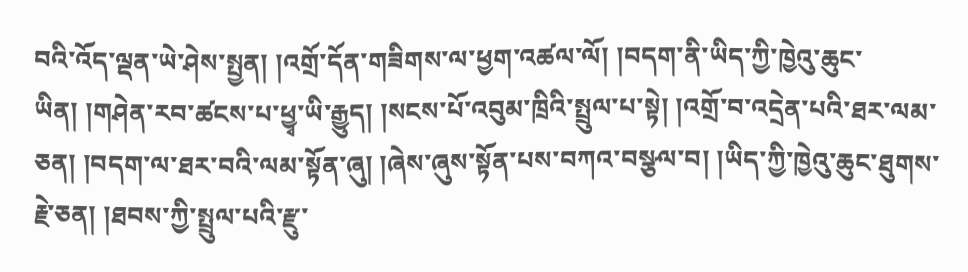བའི་འོད་ལྡན་ཡེ་ཤེས་སྤྱན། །འགྲོ་དོན་གཟིགས་ལ་ཕྱག་འཚལ་ལོ། །བདག་ནི་ཡིད་ཀྱི་ཁྱེའུ་ཆུང་ཡིན། །གཤེན་རབ་ཚངས་པ་ཕྱྭ་ཡི་རྒྱུད། །སངས་པོ་འབུམ་ཁྲིའི་སྤྲུལ་པ་སྟེ། །འགྲོ་བ་འདྲེན་པའི་ཐར་ལམ་ཅན། །བདག་ལ་ཐར་བའི་ལམ་སྟོན་ཞུ། །ཞེས་ཞུས་སྟོན་པས་བཀའ་བསྩལ་བ། །ཡིད་ཀྱི་ཁྱེའུ་ཆུང་ཐུགས་རྗེ་ཅན། །ཐབས་ཀྱི་སྤྲུལ་པའི་རྫུ་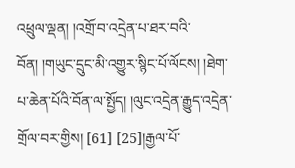འཕྲུལ་ལྡན། །འགྲོ་བ་འདྲེན་པ་ཐར་བའི་བོན། །གཡུང་དྲུང་མི་འགྱུར་སྙིང་པོ་ལོངས། །ཐེག་པ་ཆེན་པོའི་བོན་ལ་སྤྱོད། །ལུང་འདྲེན་རྒྱུད་འདྲེན་གྲོལ་བར་གྱིས། [61] [25]།རྒྱལ་པོ་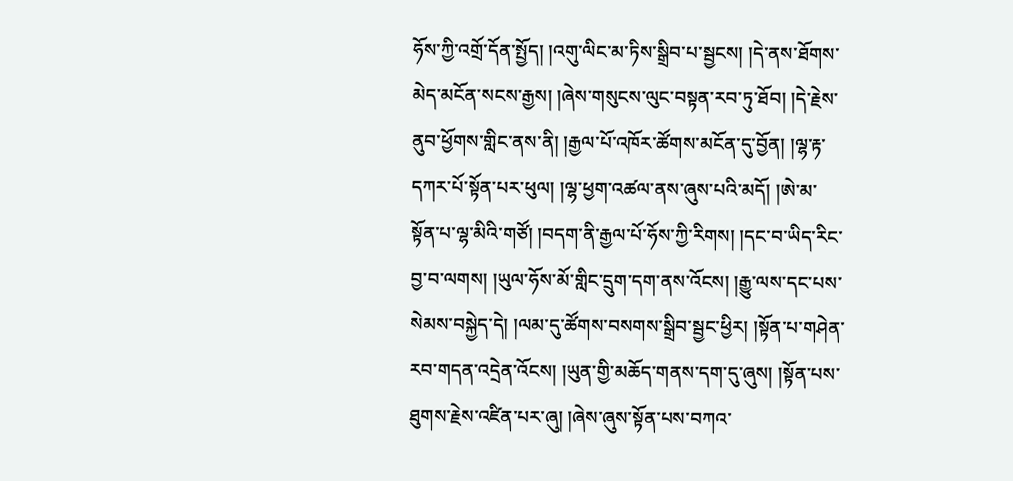ཧོས་ཀྱི་འགྲོ་དོན་སྤྱོད། །འགུ་ལིང་མ་ཏིས་སྒྲིབ་པ་སྦྱངས། །དེ་ནས་ཐོགས་མེད་མངོན་སངས་རྒྱས། །ཞེས་གསུངས་ལུང་བསྟན་རབ་ཏུ་ཐོབ། །དེ་རྗེས་ནུབ་ཕྱོགས་གླིང་ནས་ནི། །རྒྱལ་པོ་འཁོར་ཚོགས་མངོན་དུ་བྱོན། །ལྷ་རྟ་དཀར་པོ་སྟོན་པར་ཕུལ། །ལྷ་ཕྱག་འཚལ་ནས་ཞུས་པའི་མདོ། །ཨེ་མ་སྟོན་པ་ལྷ་མིའི་གཙོ། །བདག་ནི་རྒྱལ་པོ་ཧོས་ཀྱི་རིགས། །དང་བ་ཡིད་རིང་བྱ་བ་ལགས། །ཡུལ་ཧོས་མོ་གླིང་དྲུག་དག་ནས་འོངས། །རྒྱུ་ལས་དང་པས་སེམས་བསྐྱེད་དེ། །ལམ་དུ་ཚོགས་བསགས་སྒྲིབ་སྦྱང་ཕྱིར། །སྟོན་པ་གཤེན་རབ་གདན་འདྲེན་འོངས། །ཡུན་གྱི་མཆོད་གནས་དག་དུ་ཞུས། །སྟོན་པས་ཐུགས་རྗེས་འཛིན་པར་ཞུ། །ཞེས་ཞུས་སྟོན་པས་བཀའ་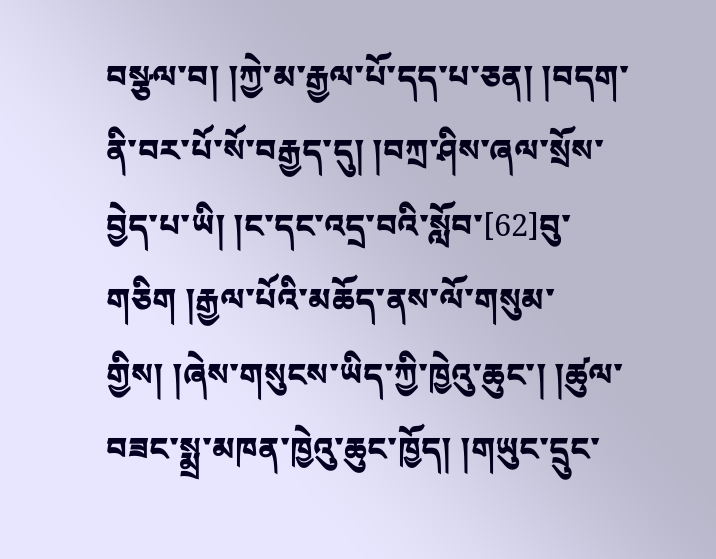བསྩལ་བ། །ཀྱེ་མ་རྒྱལ་པོ་དད་པ་ཅན། །བདག་ནི་བར་པོ་སོ་བརྒྱད་དུ། །བཀྲ་ཤིས་ཞལ་སྲོས་བྱེད་པ་ཡི། །ང་དང་འདྲ་བའི་སློབ་[62]བུ་གཅིག །རྒྱལ་པོའི་མཆོད་ནས་ལོ་གསུམ་གྱིས། །ཞེས་གསུངས་ཡིད་ཀྱི་ཁྱེའུ་ཆུང་། །ཚུལ་བཟང་སྨྲ་མཁན་ཁྱེའུ་ཆུང་ཁྱོད། །གཡུང་དྲུང་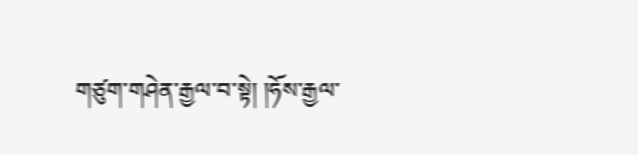གཙུག་གཤེན་རྒྱལ་བ་སྟེ། །ཧོས་རྒྱལ་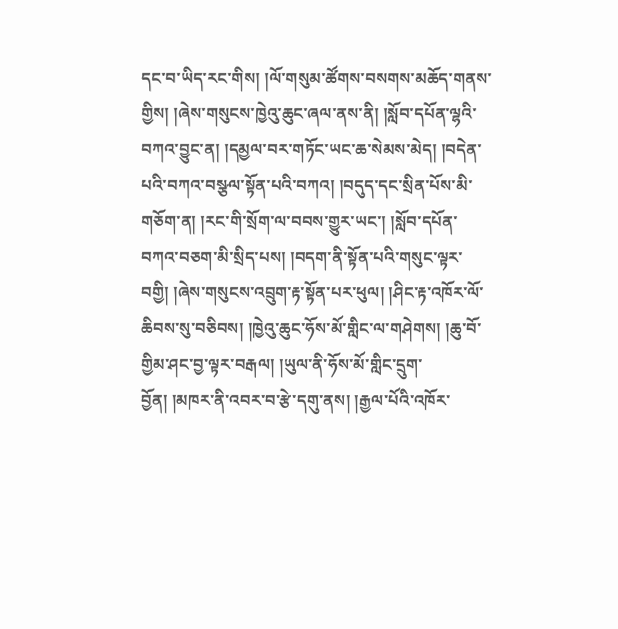དང་བ་ཡིད་རང་གིས། །ལོ་གསུམ་ཚོགས་བསགས་མཆོད་གནས་གྱིས། །ཞེས་གསུངས་ཁྱེའུ་ཆུང་ཞལ་ནས་ནི། །སློབ་དཔོན་ལྷའི་བཀའ་བྱུང་ན། །དམྱལ་བར་གཏོང་ཡང་ཆ་སེམས་མེད། །བདེན་པའི་བཀའ་བསྩལ་སྟོན་པའི་བཀའ། །བདུད་དང་སྲིན་པོས་མི་གཅོག་ན། །རང་གི་སྲོག་ལ་བབས་གྱུར་ཡང་། །སློབ་དཔོན་བཀའ་བཅག་མི་སྲིད་པས། །བདག་ནི་སྟོན་པའི་གསུང་ལྟར་བགྱི། །ཞེས་གསུངས་འབྲུག་རྟ་སྟོན་པར་ཕུལ། །ཤིང་རྟ་འཁོར་ལོ་ཆིབས་སུ་བཅིབས། །ཁྱེའུ་ཆུང་ཧོས་མོ་གླིང་ལ་གཤེགས། །ཆུ་བོ་གྱིམ་ཤང་བྱ་ལྟར་བརྒལ། །ཡུལ་ནི་ཧོས་མོ་གླིང་དྲུག་བྱོན། །མཁར་ནི་འབར་བ་རྩེ་དགུ་ནས། །རྒྱལ་པོའི་འཁོར་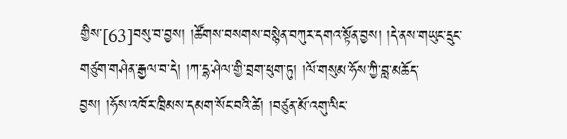གྱིས་[63]བསུ་བ་བྱས། །ཚོགས་བསགས་བསྙེན་བཀུར་དགའ་སྟོན་བྱས། །དེ་ནས་གཡུང་དྲུང་གཙུག་གཤེན་རྒྱལ་བ་དེ། །ཀ་དྷ་ཤེལ་གྱི་བྲག་ཕུག་ཏུ། །ལོ་གསུམ་ཧོས་ཀྱི་བླ་མཆོད་བྱས། །ཧོས་འཁོར་ཁྲིམས་དམག་སོང་བའི་ཚེ། །བཙུན་མོ་འགུ་ལིང་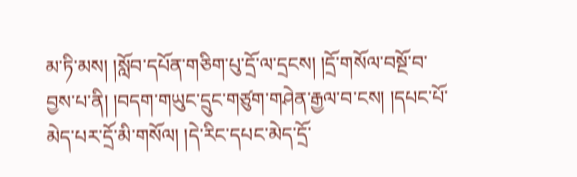མ་ཏི་མས། །སློབ་དཔོན་གཅིག་པུ་དྲོ་ལ་དྲངས། །དྲོ་གསོལ་བསྔོ་བ་བྱས་པ་ནི། །བདག་གཡུང་དྲུང་གཙུག་གཤེན་རྒྱལ་བ་ངས། །དཔང་པོ་མེད་པར་དྲོ་མི་གསོལ། །དེ་རིང་དཔང་མེད་དྲོ་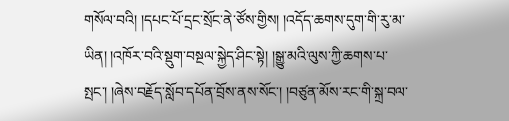གསོལ་བའི། །དཔང་པོ་དྲང་སྲོང་ནེ་ཙོས་གྱིས། །འདོད་ཆགས་དུག་གི་རུ་མ་ཡིན། །འཁོར་བའི་སྡུག་བསྔལ་སྐྱེད་ཤིང་སྟེ། །སྒྱུ་མའི་ལུས་ཀྱི་ཆགས་པ་སྤང་། །ཞེས་བརྗོད་སློབ་དཔོན་བྲོས་ནས་སོང་། །བཙུན་མོས་རང་གི་སྐྲ་བལ་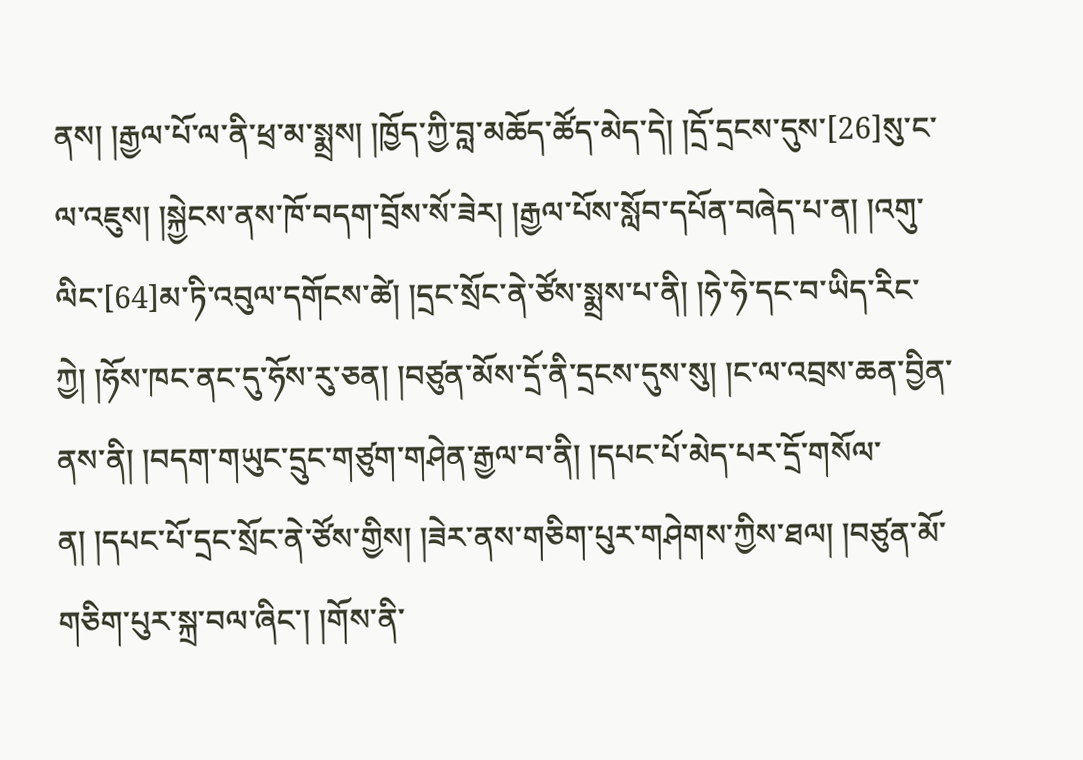ནས། །རྒྱལ་པོ་ལ་ནི་ཕྲ་མ་སྨྲས། །ཁྱོད་ཀྱི་བླ་མཆོད་ཚོད་མེད་དེ། །དྲོ་དྲངས་དུས་[26]སུ་ང་ལ་འཇུས། །སྐྱེངས་ནས་ཁོ་བདག་བྲོས་སོ་ཟེར། །རྒྱལ་པོས་སློབ་དཔོན་བཞེད་པ་ན། །འགུ་ལིང་[64]མ་ཏི་འབུལ་དགོངས་ཚེ། །དྲང་སྲོང་ནེ་ཙོས་སྨྲས་པ་ནི། །ཧེ་ཧེ་དང་བ་ཡིད་རིང་ཀྱེ། །ཧོས་ཁང་ནང་དུ་ཧོས་རུ་ཅན། །བཙུན་མོས་དྲོ་ནི་དྲངས་དུས་སུ། །ང་ལ་འབྲས་ཆན་བྱིན་ནས་ནི། །བདག་གཡུང་དྲུང་གཙུག་གཤེན་རྒྱལ་བ་ནི། །དཔང་པོ་མེད་པར་དྲོ་གསོལ་ན། །དཔང་པོ་དྲང་སྲོང་ནེ་ཙོས་གྱིས། །ཟེར་ནས་གཅིག་པུར་གཤེགས་ཀྱིས་ཐལ། །བཙུན་མོ་གཅིག་པུར་སྐྲ་བལ་ཞིང་། །གོས་ནི་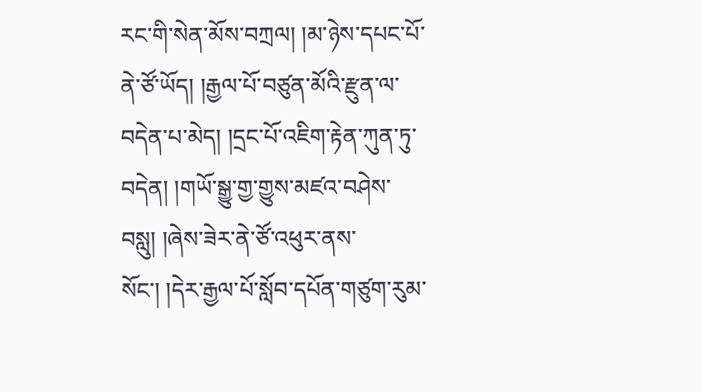རང་གི་སེན་མོས་བཀྲལ། །མ་ཉེས་དཔང་པོ་ནེ་ཙོ་ཡོད། །རྒྱལ་པོ་བཙུན་མོའི་རྫུན་ལ་བདེན་པ་མེད། །དྲང་པོ་འཇིག་རྟེན་ཀུན་ཏུ་བདེན། །གཡོ་སྒྱུ་གྱ་གྱུས་མཛའ་བཤེས་བསླུ། །ཞེས་ཟེར་ནེ་ཙོ་འཕུར་ནས་སོང་། །དེར་རྒྱལ་པོ་སློབ་དཔོན་གཙུག་རུམ་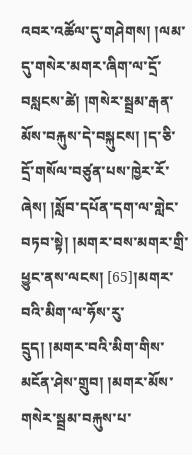འབར་འཚོལ་དུ་གཤེགས། །ལམ་དུ་གསེར་མགར་ཞིག་ལ་དྲོ་བསླངས་ཚེ། །གསེར་སྦྲམ་རྒན་མོས་བརྐུས་དེ་བསྐུངས། །ད་ཅི་དྲོ་གསོལ་བཙུན་པས་ཁྱེར་རོ་ཞེས། །སློབ་དཔོན་དག་ལ་གླེང་བཏབ་སྟེ། །མགར་བས་མགར་གྲི་ཕྱུང་ནས་ལངས། [65]།མགར་བའི་མིག་ལ་ཧོས་རུ་དྲུད། །མགར་བའི་མིག་གིས་མངོན་ཤེས་གྲུབ། །མགར་མོས་གསེར་སྦྲམ་བརྐུས་པ་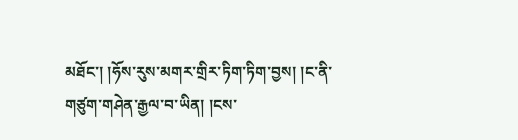མཐོང་། །ཧོས་རུས་མགར་གྲིར་ཏིག་ཏིག་བྱས། །ང་ནི་གཙུག་གཤེན་རྒྱལ་བ་ཡིན། །ངས་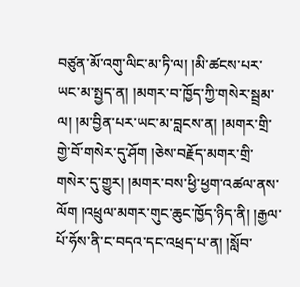བཙུན་མོ་འགུ་ལིང་མ་ཏི་ལ། །མི་ཚངས་པར་ཡང་མ་སྤྱད་ན། །མགར་བ་ཁྱོད་ཀྱི་གསེར་སྦྲམ་ལ། །མ་བྱིན་པར་ཡང་མ་བླངས་ན། །མགར་གྲི་གྱེ་བོ་གསེར་དུ་ཤོག །ཅེས་བརྗོད་མགར་གྲི་གསེར་དུ་གྱུར། །མགར་བས་ཕྱི་ཕྱག་འཚལ་ནས་ལོག །འཕྲུལ་མགར་གུང་ཆུང་ཁྱོད་ཉིད་ནི། །རྒྱལ་པོ་ཧོས་ནི་ང་བདའ་དང་འཕྲད་པ་ན། །སློབ་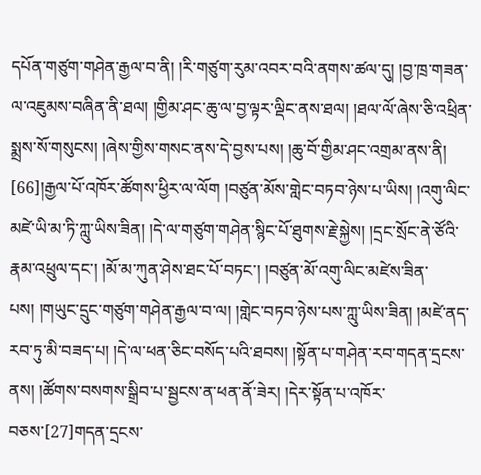དཔོན་གཙུག་གཤེན་རྒྱལ་བ་ནི། །རི་གཙུག་རུམ་འབར་བའི་ནགས་ཚལ་དུ། །བྱ་ཁྲ་གཟན་ལ་འཇུམས་བཞིན་ནི་ཐལ། །གྱིམ་ཤང་ཆུ་ལ་བྱ་ལྟར་ལྡིང་ནས་ཐལ། །ཐལ་ལོ་ཞེས་ཅི་འཕྲིན་སྨྲས་སོ་གསུངས། །ཞེས་གྱིས་གསང་ནས་དེ་བྱས་པས། །ཆུ་བོ་གྱིམ་ཤང་འགྲམ་ནས་ནི། [66]།རྒྱལ་པོ་འཁོར་ཚོགས་ཕྱིར་ལ་ལོག །བཙུན་མོས་གླེང་བཏབ་ཉེས་པ་ཡིས། །འགུ་ལིང་མཛེ་ཡི་མ་ཏི་ཀླུ་ཡིས་ཟིན། །དེ་ལ་གཙུག་གཤེན་སྙིང་པོ་ཐུགས་རྗེ་སྐྱེས། །དྲང་སྲོང་ནེ་ཙོའི་རྣམ་འཕྲུལ་དང་། །མོ་མ་ཀུན་ཤེས་ཐང་པོ་བཏང་། །བཙུན་མོ་འགུ་ལིང་མཛེས་ཟིན་པས། །གཡུང་དྲུང་གཙུག་གཤེན་རྒྱལ་བ་ལ། །གླེང་བཏབ་ཉེས་པས་ཀླུ་ཡིས་ཟིན། །མཛེ་ནད་རབ་ཏུ་མི་བཟད་པ། །དེ་ལ་ཕན་ཅིང་བསོད་པའི་ཐབས། །སྟོན་པ་གཤེན་རབ་གདན་དྲངས་ནས། །ཚོགས་བསགས་སྒྲིབ་པ་སྦྱངས་ན་ཕན་ནོ་ཟེར། །དེར་སྟོན་པ་འཁོར་བཅས་[27]གདན་དྲངས་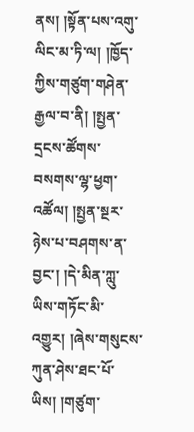ནས། །སྟོན་པས་འགུ་ལིང་མ་ཏི་ལ། །ཁྱོད་ཀྱིས་གཙུག་གཤེན་རྒྱལ་བ་ནི། །སྤྱན་དྲངས་ཚོགས་བསགས་ལྷ་ཕྱག་འཚོལ། །སྤྱན་སྔར་ཉེས་པ་བཤགས་ན་བྱང་། །དེ་མིན་ཀླུ་ཡིས་གཏོང་མི་འགྱུར། །ཞེས་གསུངས་ཀུན་ཤེས་ཐང་པོ་ཡིས། །གཙུག་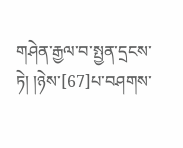གཤེན་རྒྱལ་བ་སྤྱན་དྲངས་ཏེ། །ཉེས་[67]པ་བཤགས་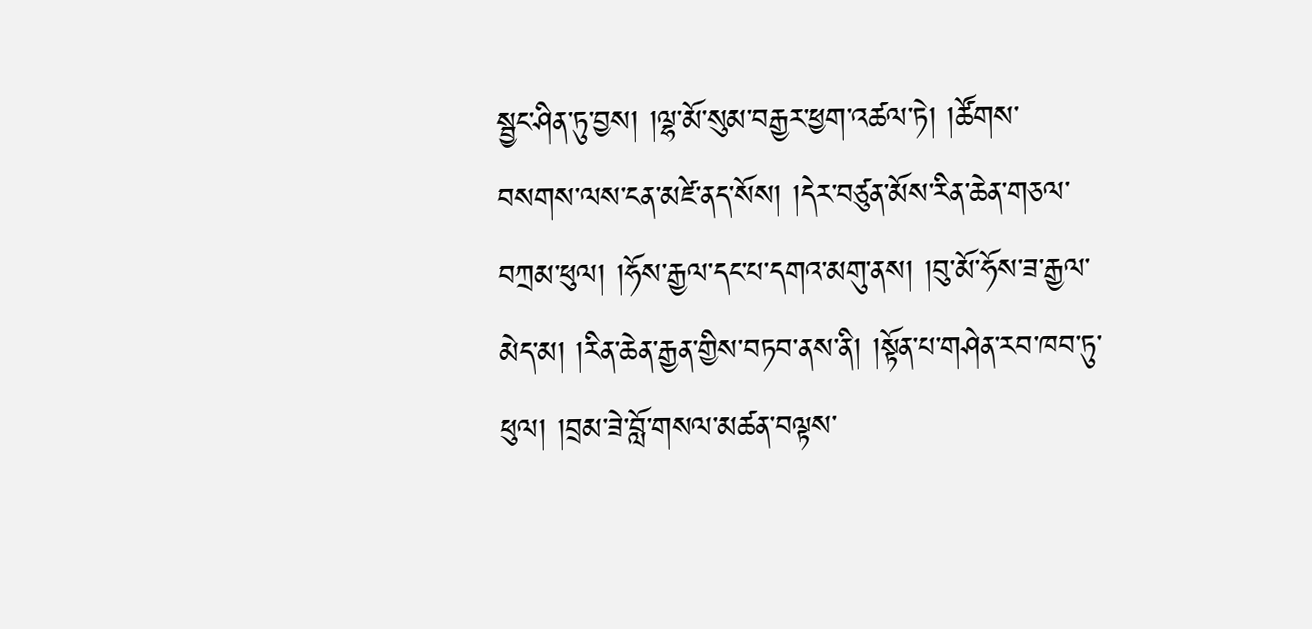སྦྱང་ཤིན་ཏུ་བྱས། །ལྷ་མོ་སུམ་བརྒྱར་ཕྱག་འཚལ་ཏེ། །ཚོགས་བསགས་ལས་ངན་མཛེ་ནད་སོས། །དེར་བཙུན་མོས་རིན་ཆེན་གཅལ་བཀྲམ་ཕུལ། །ཧོས་རྒྱལ་དང་པ་དགའ་མགུ་ནས། །བུ་མོ་ཧོས་ཟ་རྒྱལ་མེད་མ། །རིན་ཆེན་རྒྱན་གྱིས་བཏབ་ནས་ནི། །སྟོན་པ་གཤེན་རབ་ཁབ་ཏུ་ཕུལ། །བྲམ་ཟེ་བློ་གསལ་མཚན་བལྟས་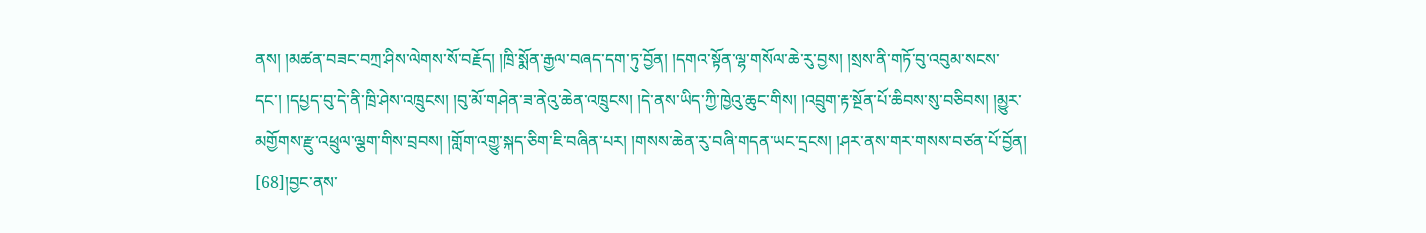ནས། །མཚན་བཟང་བཀྲ་ཤིས་ལེགས་སོ་བརྗོད། །ཁྲི་སྨོན་རྒྱལ་བཞད་དག་ཏུ་བྱོན། །དགའ་སྟོན་ལྷ་གསོལ་ཆེ་རུ་བྱས། །སྲས་ནི་གཏོ་བུ་འབུམ་སངས་དང་། །དཔྱད་བུ་དེ་ནི་ཁྲི་ཤེས་འཁྲུངས། །བུ་མོ་གཤེན་ཟ་ནེའུ་ཆེན་འཁྲུངས། །དེ་ནས་ཡིད་ཀྱི་ཁྱེའུ་ཆུང་གིས། །འབྲུག་རྟ་སྔོན་པོ་ཆིབས་སུ་བཅིབས། །མྱུར་མགྱོགས་རྫུ་འཕྲུལ་ལྕག་གིས་བྲབས། །གློག་འགྱུ་སྐད་ཅིག་ཇི་བཞིན་པར། །གསས་ཆེན་རུ་བཞི་གདན་ཡང་དྲངས། །ཤར་ནས་གར་གསས་བཙན་པོ་བྱོན། [68]།བྱང་ནས་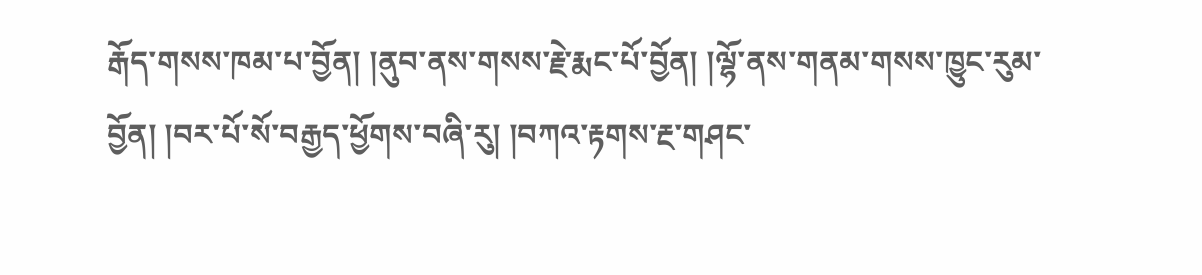རྒོད་གསས་ཁམ་པ་བྱོན། །ནུབ་ནས་གསས་རྗེ་རྨང་པོ་བྱོན། །ལྷོ་ནས་གནམ་གསས་ཁྱུང་རུམ་བྱོན། །བར་པོ་སོ་བརྒྱད་ཕྱོགས་བཞི་རུ། །བཀའ་རྟགས་རྔ་གཤང་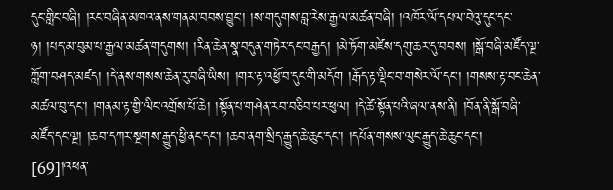དུང་གླིང་བཞི། །རང་བཞིན་མཁའ་ནས་གནམ་བབས་བྱུང་། །ས་གདུགས་བླ་རེས་རྒྱལ་མཚན་བཞི། །འཁོར་ལོ་དཔལ་བེའུ་དུང་དང་ཉ། །པད་མ་བུམ་པ་རྒྱལ་མཚན་གདུགས། །རིན་ཆེན་སྣ་བདུན་གཏེར་དང་བརྒྱད། །མེ་ཏོག་མཛེས་དགུ་ཆར་དུ་བབས། །སྒོ་བཞི་མཛོད་ལྔ་ཀློག་བཤད་མཛད། །དེ་ནས་གསས་ཆེན་རུ་བཞི་ཡིས། །གར་རྟ་འཕྱོ་བ་དུང་གི་མདོག །རྒོད་རྟ་ལྡིང་བ་གསེར་ལོ་དང་། །གསས་རྟ་བང་ཆེན་མཚལ་བུ་དང་། །གནམ་རྟ་གྱི་ལིང་འགྲོས་པོ་ཆེ། །སྟོན་པ་གཤེན་རབ་བཅིབ་པར་ཕུལ། །དེ་ཚེ་སྟོན་པའི་ཞལ་ནས་ནི། །བོན་ནི་སྒོ་བཞི་མཛོད་དང་ལྔ། །ཆབ་དཀར་སྔགས་རྒྱུད་ཕྱི་ནང་དང་། །ཆབ་ནག་སྲིད་རྒྱུད་ཆེ་ཆུང་དང་། །དཔོན་གསས་ལུང་རྒྱུད་ཆེ་ཆུང་དང་། [69]།འཕན་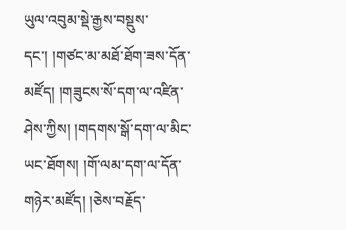ཡུལ་འབུམ་སྡེ་རྒྱས་བསྡུས་དང་། །གཙང་མ་མཐོ་ཐོག་ཟས་དོན་མཛོད། །གཟུངས་སོ་དག་ལ་འཛིན་ཤེས་ཀྱིས། །གདགས་སྒོ་དག་ལ་མིང་ཡང་ཐོགས། །གོ་ལམ་དག་ལ་དོན་གཉེར་མཛོད། །ཅེས་བརྗོད་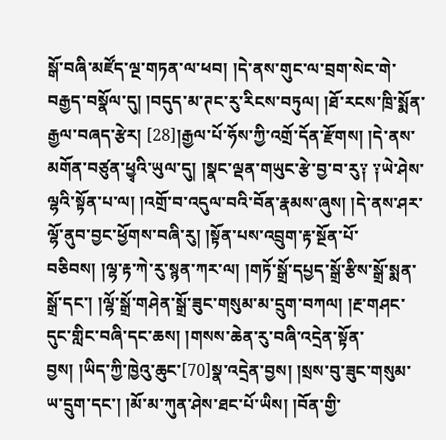སྒོ་བཞི་མཛོད་ལྔ་གཏན་ལ་ཕབ། །དེ་ནས་གུང་ལ་བྲག་སེང་གེ་བརྒྱད་བསྣོལ་དུ། །བདུད་མ་ཊང་རུ་རིངས་བཏུལ། །ཐོ་རངས་ཁྲི་སྨོན་རྒྱལ་བཞད་རྩེར། [28]།རྒྱལ་པོ་ཧོས་ཀྱི་འགྲོ་དོན་རྫོགས། །དེ་ནས་མགོན་བཙུན་ཕྱྭའི་ཡུལ་དུ། །སྣང་ལྡན་གཡུང་རྩེ་བྱ་བ་རུ༑ ༑ཡེ་ཤེས་ལྷའི་སྟོན་པ་ལ། །འགྲོ་བ་འདུལ་བའི་བོན་རྣམས་ཞུས། །དེ་ནས་ཤར་ལྷོ་ནུབ་བྱང་ཕྱོགས་བཞི་རུ། །སྟོན་པས་འབྲུག་རྟ་སྔོན་པོ་བཅིབས། །ལྷ་རྟ་ཀེ་རུ་སྙན་ཀར་ལ། །གཏོ་སྒྲོ་དཔྱད་སྒྲོ་རྩིས་སྒྲོ་སྨན་སྒྲོ་དང་། །ལྷོ་སྒྲོ་གཤེན་སྒྲོ་ཟུང་གསུམ་མ་དྲུག་བཀལ། །རྔ་གཤང་དུང་གླིང་བཞི་དང་ཆས། །གསས་ཆེན་རུ་བཞི་འདྲེན་སྟོན་བྱས། །ཡིད་ཀྱི་ཁྱེའུ་ཆུང་[70]སྣ་འདྲེན་བྱས། །སྲས་བུ་ཟུང་གསུམ་ཡ་དྲུག་དང་། །མོ་མ་ཀུན་ཤེས་ཐང་པོ་ཡིས། །བོན་གྱི་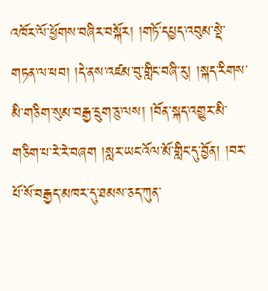འཁོར་ལོ་ཕྱོགས་བཞིར་བསྐོར། །གཏོ་དཔྱད་འབུམ་སྡེ་གཏན་ལ་ཕབ། །དེ་ནས་འཛམ་བུ་གླིང་བཞི་རུ། །སྐད་རིགས་མི་གཅིག་སུམ་བརྒྱ་དྲུག་ཅུ་ལས། །བོན་སྐད་འགྱུར་མི་གཅིག་པ་རེ་རེ་བཞག །སླར་ཡང་འོལ་མོ་གླིང་དུ་བྱོན། །བར་པོ་སོ་བརྒྱད་མཁར་དུ་ཐམས་ཅད་ཀུན་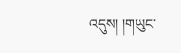འདུས། །གཡུང་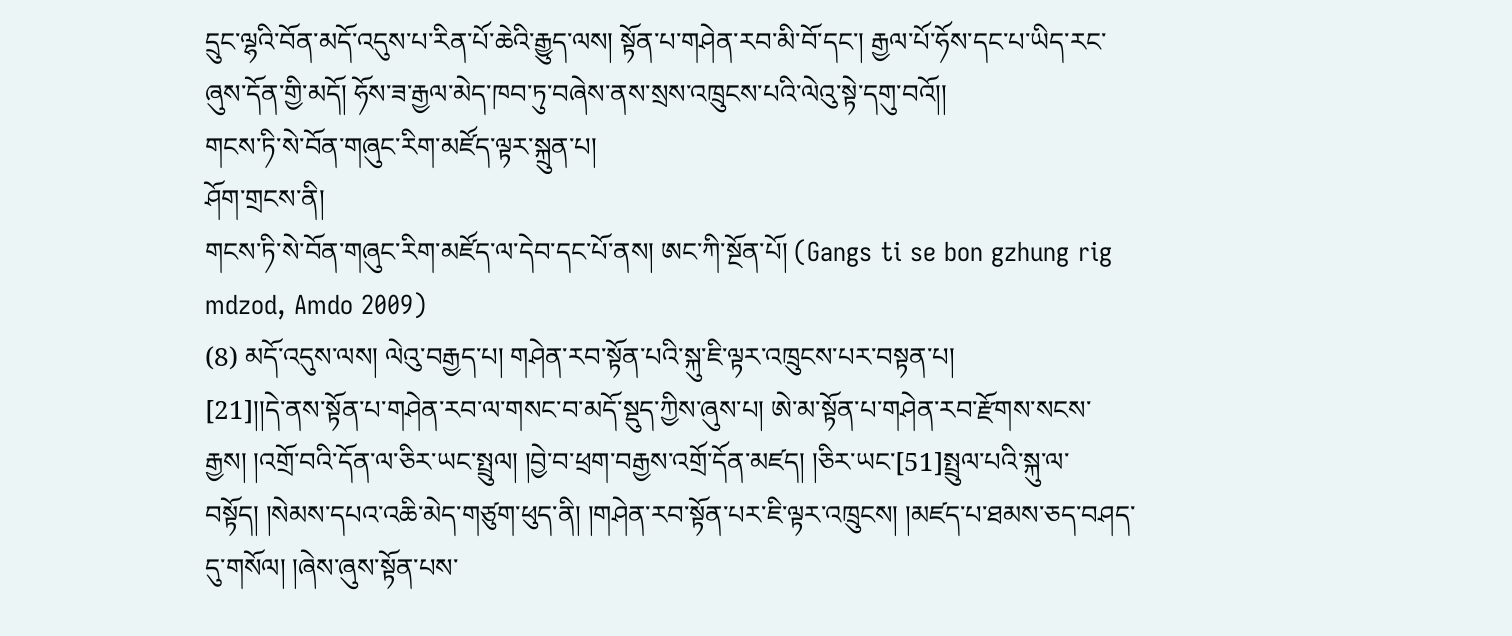དྲུང་ལྷའི་བོན་མདོ་འདུས་པ་རིན་པོ་ཆེའི་རྒྱུད་ལས། སྟོན་པ་གཤེན་རབ་མི་བོ་དང་། རྒྱལ་པོ་ཧོས་དང་པ་ཡིད་རང་ཞུས་དོན་གྱི་མདོ། ཧོས་ཟ་རྒྱལ་མེད་ཁབ་ཏུ་བཞེས་ནས་སྲས་འཁྲུངས་པའི་ལེའུ་སྟེ་དགུ་བའོ།།
གངས་ཏི་སེ་བོན་གཞུང་རིག་མཛོད་ལྟར་སྐྲུན་པ།
ཤོག་གྲངས་ནི།
གངས་ཏི་སེ་བོན་གཞུང་རིག་མཛོད་ལ་དེབ་དང་པོ་ནས། ཨང་ཀི་སྔོན་པོ། (Gangs ti se bon gzhung rig mdzod, Amdo 2009)
(8) མདོ་འདུས་ལས། ལེའུ་བརྒྱད་པ། གཤེན་རབ་སྟོན་པའི་སྐུ་ཇི་ལྟར་འཁྲུངས་པར་བསྟན་པ།
[21]།།དེ་ནས་སྟོན་པ་གཤེན་རབ་ལ་གསང་བ་མདོ་སྡུད་ཀྱིས་ཞུས་པ། ཨེ་མ་སྟོན་པ་གཤེན་རབ་རྫོགས་སངས་རྒྱས། །འགྲོ་བའི་དོན་ལ་ཅིར་ཡང་སྤྲུལ། །བྱེ་བ་ཕྲག་བརྒྱས་འགྲོ་དོན་མཛད། །ཅིར་ཡང་[51]སྤྲུལ་པའི་སྐུ་ལ་བསྟོད། །སེམས་དཔའ་འཆི་མེད་གཙུག་ཕུད་ནི། །གཤེན་རབ་སྟོན་པར་ཇི་ལྟར་འཁྲུངས། །མཛད་པ་ཐམས་ཅད་བཤད་དུ་གསོལ། །ཞེས་ཞུས་སྟོན་པས་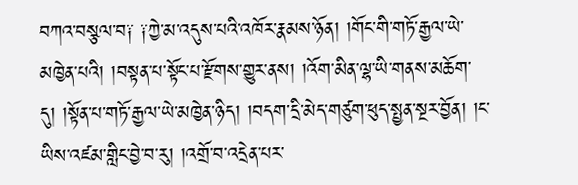བཀའ་བསྩལ་བ༑ ༑ཀྱེ་མ་འདུས་པའི་འཁོར་རྣམས་ཉོན། །གོང་གི་གཏོ་རྒྱལ་ཡེ་མཁྱེན་པའི། །བསྟན་པ་སྟོང་པ་རྫོགས་གྱུར་ནས། །འོག་མིན་ལྷ་ཡི་གནས་མཆོག་དུ། །སྟོན་པ་གཏོ་རྒྱལ་ཡེ་མཁྱེན་ཉིད། །བདག་དྲི་མེད་གཙུག་ཕུད་སྤྱན་སྔར་བྱོན། །ང་ཡིས་འཛམ་གླིང་བྱེ་བ་རུ། །འགྲོ་བ་འདྲེན་པར་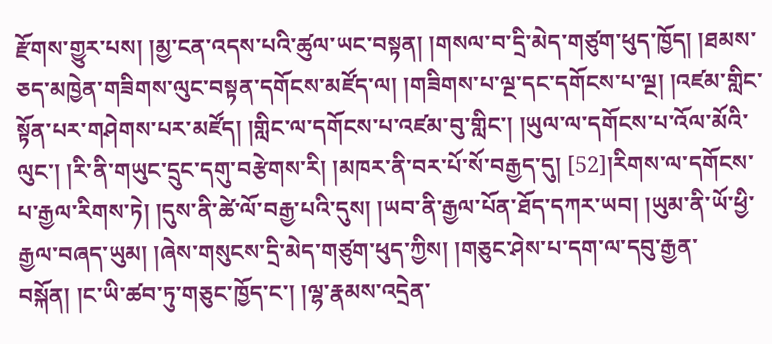རྫོགས་གྱུར་པས། །མྱ་ངན་འདས་པའི་ཚུལ་ཡང་བསྟན། །གསལ་བ་དྲི་མེད་གཙུག་ཕུད་ཁྱོད། །ཐམས་ཅད་མཁྱེན་གཟིགས་ལུང་བསྟན་དགོངས་མཛོད་ལ། །གཟིགས་པ་ལྔ་དང་དགོངས་པ་ལྔ། །འཛམ་གླིང་སྟོན་པར་གཤེགས་པར་མཛོད། །གླིང་ལ་དགོངས་པ་འཛམ་བུ་གླིང་། །ཡུལ་ལ་དགོངས་པ་འོལ་མོའི་ལུང་། །རི་ནི་གཡུང་དྲུང་དགུ་བརྩེགས་རི། །མཁར་ནི་བར་པོ་སོ་བརྒྱད་དུ། [52]།རིགས་ལ་དགོངས་པ་རྒྱལ་རིགས་ཏེ། །དུས་ནི་ཚེ་ལོ་བརྒྱ་པའི་དུས། །ཡབ་ནི་རྒྱལ་པོན་ཐོད་དཀར་ཡབ། །ཡུམ་ནི་ཡོ་ཕྱི་རྒྱལ་བཞད་ཡུམ། །ཞེས་གསུངས་དྲི་མེད་གཙུག་ཕུད་ཀྱིས། །གཅུང་ཤེས་པ་དག་ལ་དབུ་རྒྱན་བསྐོན། །ང་ཡི་ཚབ་ཏུ་གཅུང་ཁྱོད་ང་། །ལྷ་རྣམས་འདྲེན་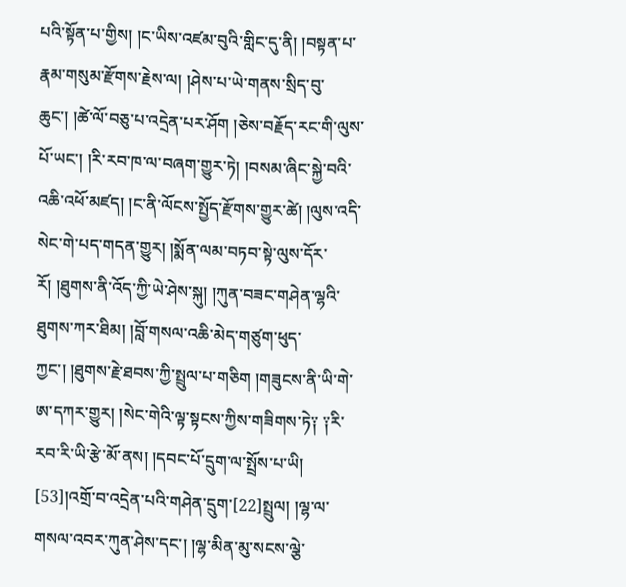པའི་སྟོན་པ་གྱིས། །ང་ཡིས་འཛམ་བུའི་གླིང་དུ་ནི། །བསྟན་པ་རྣམ་གསུམ་རྫོགས་རྗེས་ལ། །ཤེས་པ་ཡེ་གནས་སྲིད་བུ་ཆུང་། །ཚེ་ལོ་བཅུ་པ་འདྲེན་པར་ཤོག །ཅེས་བརྗོད་རང་གི་ལུས་པོ་ཡང་། །རི་རབ་ཁ་ལ་བཞག་གྱུར་ཏེ། །བསམ་ཞིང་སྐྱེ་བའི་འཆི་འཕོ་མཛད། །ང་ནི་ལོངས་སྤྱོད་རྫོགས་གྱུར་ཚེ། །ལུས་འདི་སེང་གེ་པད་གདན་གྱུར། །སྨོན་ལམ་བཏབ་སྟེ་ལུས་དོར་རོ། །ཐུགས་ནི་འོད་ཀྱི་ཡེ་ཤེས་སྐུ། །ཀུན་བཟང་གཤེན་ལྷའི་ཐུགས་ཀར་ཐིམ། །བློ་གསལ་འཆི་མེད་གཙུག་ཕུད་ཀྱང་། །ཐུགས་རྗེ་ཐབས་ཀྱི་སྤྲུལ་པ་གཅིག །གཟུངས་ནི་ཡི་གེ་ཨ་དཀར་གྱུར། །སེང་གེའི་ལྟ་སྟངས་ཀྱིས་གཟིགས་ཏེ༑ ༑རི་རབ་རི་ཡི་རྩེ་མོ་ནས། །དབང་པོ་དྲུག་ལ་སྤྲོས་པ་ཡི། [53]།འགྲོ་བ་འདྲེན་པའི་གཤེན་དྲུག་[22]སྤྲུལ། །ལྷ་ལ་གསལ་འབར་ཀུན་ཤེས་དང་། །ལྷ་མིན་མུ་སངས་ལྕེ་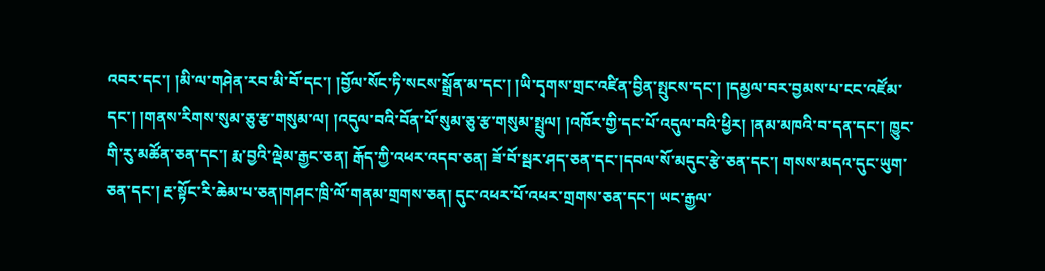འབར་དང་། །མི་ལ་གཤེན་རབ་མི་བོ་དང་། །བྱོལ་སོང་ཏི་སངས་སྒྲོན་མ་དང་། །ཡི་དྭགས་གྲང་འཛིན་བྱིན་སྤུངས་དང་། །དམྱལ་བར་བྱམས་པ་ངང་འཛོམ་དང་། །གནས་རིགས་སུམ་ཅུ་རྩ་གསུམ་ལ། །འདུལ་བའི་བོན་པོ་སུམ་ཅུ་རྩ་གསུམ་སྤྲུལ། །འཁོར་གྱི་དང་པོ་འདུལ་བའི་ཕྱིར། །ནམ་མཁའི་བ་དན་དང་། ཁྱུང་གི་རུ་མཚོན་ཅན་དང་། རྨ་བྱའི་ལྡེམ་རྒྱང་ཅན། རྒོད་ཀྱི་འཕར་འདབ་ཅན། ཟོ་བོ་སྦར་ཤད་ཅན་དང་།དབལ་སོ་མདུང་རྩེ་ཅན་དང་། གསས་མདའ་དུང་ཡུག་ཅན་དང་། རྔ་སྟོང་རི་ཆེམ་པ་ཅན།གཤང་ཁྲི་ལོ་གནམ་གྲགས་ཅན། དུང་འཕར་པོ་འཕར་གྲགས་ཅན་དང་། ཡང་རྒྱལ་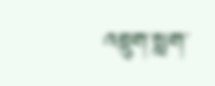འབྲུག་སླག་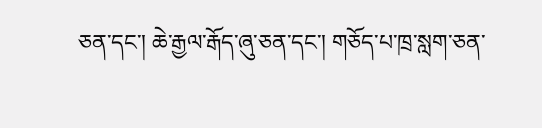ཅན་དང་། ཆེ་རྒྱལ་རྒོད་ཞུ་ཅན་དང་། གཅོད་པ་ཁྲ་སླག་ཅན་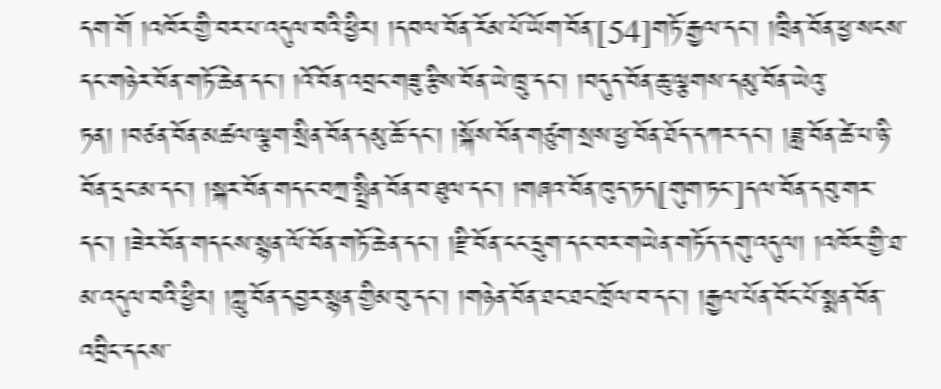དག་གོ །འཁོར་གྱི་བར་པ་འདུལ་བའི་ཕྱིར། །དབལ་བོན་རོམ་པོ་ཡོག་བོན་[54]གཏོ་རྒྱལ་དང་། །ཁྲིན་བོན་ཕྱ་སངས་དང་གཉེར་བོན་གཏོ་ཆེན་དང་། །འོ་བོན་འབྲང་གཟུ་རྩིས་བོན་ཡེ་ཁྲུ་དང་། །བདུད་བོན་ཆུ་ལྕགས་དམུ་བོན་ཡེའུ་ཏན། །བཙན་བོན་མཚལ་ལྕག་སྲིན་བོན་དམུ་ཆོ་དང་། །སྐོས་བོན་གཙུག་སྲས་ཕྱ་བོན་ཐོད་དཀར་དང་། །ཟླ་བོན་ཚེ་པ་ཉི་བོན་དྲང་མ་དང་། །སྐར་བོན་གདང་བཀྲ་སྤྲིན་བོན་བ་ཐུལ་དང་། །གཞའ་བོན་ཁུད་ཏད[གུག་ཏང་]དལ་བོན་དབུ་གར་དང་། །ཟེར་བོན་གདངས་སྙན་ལོ་བོན་གཏོ་ཆེན་དང་། །རྫི་བོན་ངང་དྲུག་དང་བར་གཡེན་གཏོད་དགུ་འདུལ། །འཁོར་གྱི་ཐ་མ་འདུལ་བའི་ཕྱིར། །ཀླུ་བོན་དབྱར་སྙན་གྱིམ་བུ་དང་། །གཉེན་བོན་ཐང་ཐང་ཁྲོལ་བ་དང་། །རྒྱལ་པོན་བོང་པོ་སྨན་བོན་འབྲིང་དངས་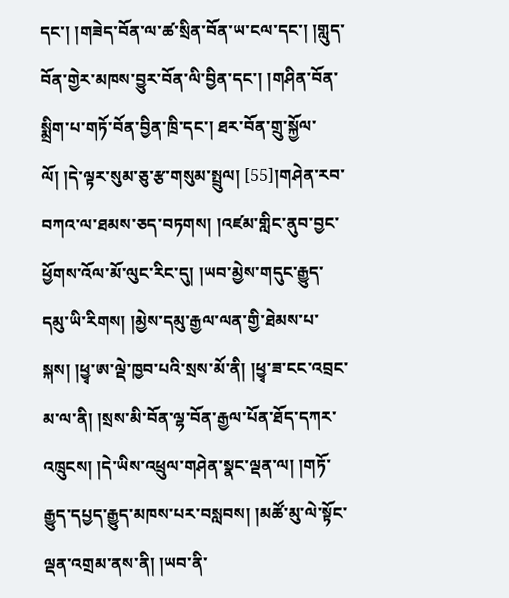དང་། །གཟེད་བོན་ལ་ཚ་སྲིན་བོན་ཡ་ངལ་དང་། །གླུད་བོན་གྱེར་མཁས་བྱུར་བོན་ལི་བྱིན་དང་། །གཤིན་བོན་སྨྲིག་པ་གཏོ་བོན་བྱིན་ཁྲི་དང་། ཐར་བོན་གྲུ་སྐྱོལ་ལོ། །དེ་ལྟར་སུམ་ཅུ་རྩ་གསུམ་སྤྲུལ། [55]།གཤེན་རབ་བཀའ་ལ་ཐམས་ཅད་བཏགས། །འཛམ་གླིང་ནུབ་བྱང་ཕྱོགས་འོལ་མོ་ལུང་རིང་དུ། །ཡབ་མྱེས་གདུང་རྒྱུད་དམུ་ཡི་རིགས། །མྱེས་དམུ་རྒྱལ་ལན་གྱི་ཐེམས་པ་སྐས། །ཕྱྭ་ཨ་ལྡེ་ཁྱབ་པའི་སྲས་མོ་ནི། །ཕྱྭ་ཟ་ངང་འབྲང་མ་ལ་ནི། །སྲས་མི་བོན་ལྷ་བོན་རྒྱལ་པོན་ཐོད་དཀར་འཁྲུངས། །དེ་ཡིས་འཕྲུལ་གཤེན་སྣང་ལྡན་ལ། །གཏོ་རྒྱུད་དཔྱད་རྒྱུད་མཁས་པར་བསླབས། །མཚོ་མུ་ལེ་སྟོང་ལྡན་འགྲམ་ནས་ནི། །ཡབ་ནི་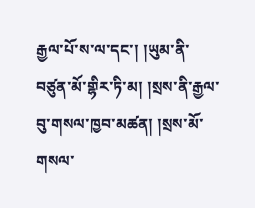རྒྱལ་པོ་ས་ལ་དང་། །ཡུམ་ནི་བཙུན་མོ་གྷིར་ཏི་མ། །སྲས་ནི་རྒྱལ་བུ་གསལ་ཁྱབ་མཚན། །སྲས་མོ་གསལ་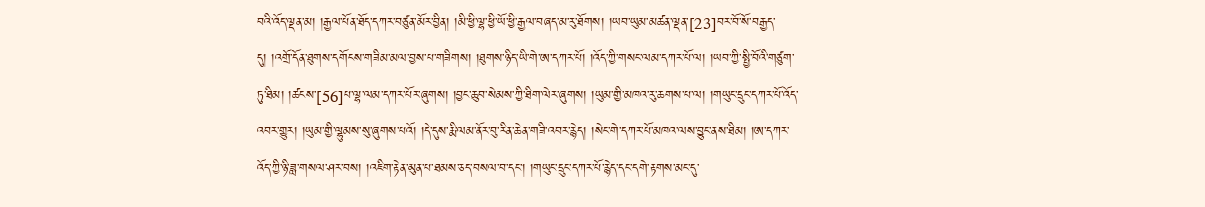བའི་འོད་ལྡན་མ། །རྒྱལ་པོན་ཐོད་དཀར་བཙུན་མོར་བྱིན། །མི་ཕྱི་ལྷ་ཕྱི་ཡོ་ཕྱི་རྒྱལ་བཞད་མ་རུ་ཐོགས། །ཡབ་ཡུམ་མཚན་ལྡན་[23]བར་བོ་སོ་བརྒྱད་དུ། །འགྲོ་དོན་ཐུགས་དགོངས་གཟིམ་མལ་བྱས་པ་གཟིགས། །ཐུགས་ཉིད་ཡི་གེ་ཨ་དཀར་པོ། །འོད་ཀྱི་གསང་ལམ་དཀར་པོ་ལ། །ཡབ་ཀྱི་སྤྱི་བོའི་གཙུག་ཏུ་ཐིམ། །ཚངས་[56]པ་ལྷ་ལམ་དཀར་པོར་ཞུགས། །བྱང་ཆུབ་སེམས་ཀྱི་ཐིག་ལེར་ཞུགས། །ཡུམ་གྱི་མཁའ་རུ་ཆགས་པ་ལ། །གཡུང་དྲུང་དཀར་པོ་འོད་འབར་གྱུར། །ཡུམ་གྱི་ལྷུམས་སུ་ཞུགས་པའོ། །དེ་དུས་རྨི་ལམ་ནོར་བུ་རིན་ཆེན་གཟི་འབར་རྙེད། །སེང་གེ་དཀར་པོ་མཁའ་ལས་བྱུང་ནས་ཐིམ། །ཨ་དཀར་འོད་ཀྱི་ཉི་ཟླ་གསལ་ཤར་བས། །འཇིག་རྟེན་མུན་པ་ཐམས་ཅད་བསལ་བ་དང་། །གཡུང་དྲུང་དཀར་པོ་རྙེད་དང་དགེ་རྟགས་མང་དུ་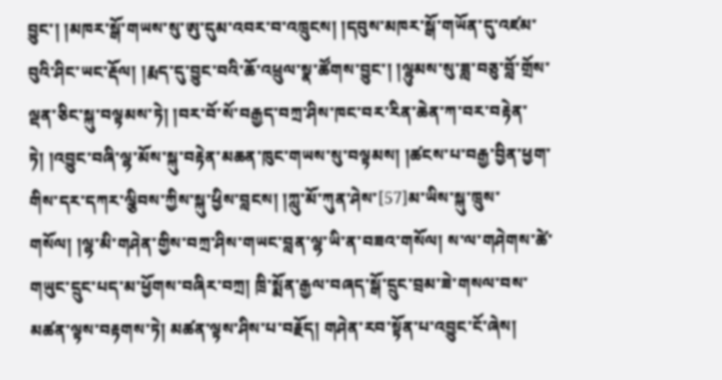བྱུང་། །མཁར་སྒོ་གཡས་སུ་ཨུ་དུམ་འབར་བ་འཁྲུངས། །དབུས་མཁར་སྒོ་གཡོན་དུ་འཛམ་བུའི་ཤིང་ཡང་རྡོལ། །རྨད་དུ་བྱུང་བའི་ཆོ་འཕྲུལ་སྣ་ཚོགས་བྱུང་། །ལྷུམས་སུ་ཟླ་བཅུ་བློ་གྲོས་ལྡན་ཅིང་སྐུ་བལྟམས་ཏེ། །བར་བོ་སོ་བརྒྱད་བཀྲ་ཤིས་ཁང་བར་རིན་ཆེན་ཀ་བར་བརྟེན་ཏེ། །འབྱུང་བཞི་ལྷ་མོས་སྐུ་བརྟེན་མཆན་ཁུང་གཡས་སུ་བལྟམས། །ཚངས་པ་བརྒྱ་བྱིན་ཕྱག་གིས་དར་དཀར་ལྕིབས་ཀྱིས་སྐུ་ཕྱིས་བླངས། །ཀླུ་མོ་ཀུན་ཤེས་[57]མ་ཡིས་སྐུ་ཁྲུས་གསོལ། །ལྷ་མི་གཤེན་གྱིས་བཀྲ་ཤིས་གཡང་བླན་ལྷ་ཡི་ན་བཟའ་གསོལ། ས་ལ་གཤེགས་ཚེ་གཡུང་དྲུང་པད་མ་ཕྱོགས་བཞིར་བཀྲ། ཁྲི་སྨོན་རྒྱལ་བཞད་སྒོ་དྲུང་བྲམ་ཟེ་གསལ་བས་མཚན་ལྟས་བརྟགས་ཏེ། མཚན་ལྟས་ཤིས་པ་བརྗོད། གཤེན་རབ་སྟོན་པ་འབྱུང་ངོ་ཞེས།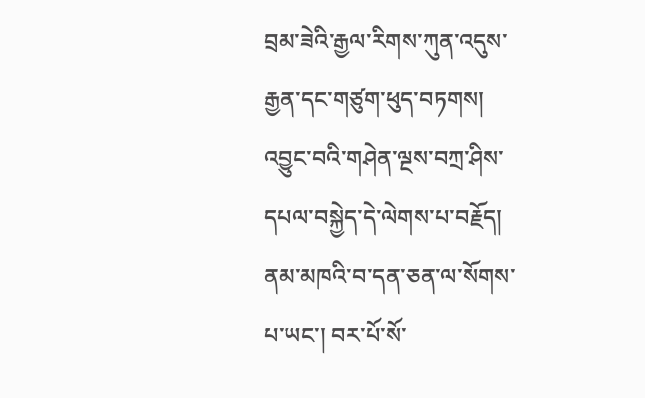བྲམ་ཟེའི་རྒྱལ་རིགས་ཀུན་འདུས་རྒྱན་དང་གཙུག་ཕུད་བཏགས། འབྱུང་བའི་གཤེན་ལྔས་བཀྲ་ཤིས་དཔལ་བསྐྱེད་དེ་ལེགས་པ་བརྗོད། ནམ་མཁའི་བ་དན་ཅན་ལ་སོགས་པ་ཡང་། བར་པོ་སོ་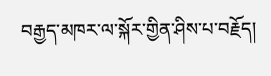བརྒྱད་མཁར་ལ་སྐོར་གྱིན་ཤིས་པ་བརྗོད།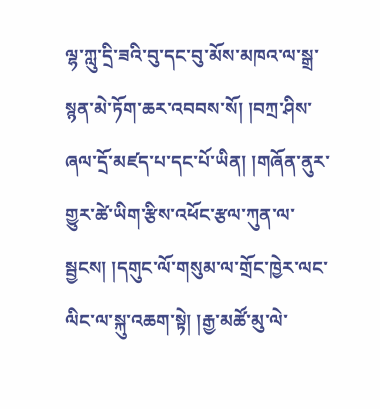ལྷ་ཀླུ་དྲི་ཟའི་བུ་དང་བུ་མོས་མཁའ་ལ་སྒྲ་སྙན་མེ་ཏོག་ཆར་འབབས་སོ། །བཀྲ་ཤིས་ཞལ་དྲོ་མཛད་པ་དང་པོ་ཡིན། །གཞོན་ནུར་གྱུར་ཚེ་ཡིག་རྩིས་འཕོང་རྩལ་ཀུན་ལ་སྦྱངས། །དགུང་ལོ་གསུམ་ལ་གྲོང་ཁྱེར་ལང་ལིང་ལ་སྐུ་འཆག་སྟེ། །རྒྱ་མཚོ་མུ་ལེ་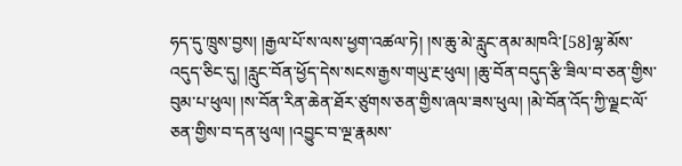ཧད་དུ་ཁྲུས་བྱས། །རྒྱལ་པོ་ས་ལས་ཕྱག་འཚལ་ཏེ། །ས་ཆུ་མེ་རླུང་ནམ་མཁའི་[58]ལྷ་མོས་འདུད་ཅིང་དུ། །རླུང་བོན་ཕྱོད་དེས་སངས་རྒྱས་གཡུ་རྔ་ཕུལ། །ཆུ་བོན་བདུད་རྩི་ཟིལ་བ་ཅན་གྱིས་བུམ་པ་ཕུལ། །ས་བོན་རིན་ཆེན་ཐོར་ཙུགས་ཅན་གྱིས་ཞལ་ཟས་ཕུལ། །མེ་བོན་འོད་ཀྱི་ལྗང་ལོ་ཅན་གྱིས་བ་དན་ཕུལ། །འབྱུང་བ་ལྔ་རྣམས་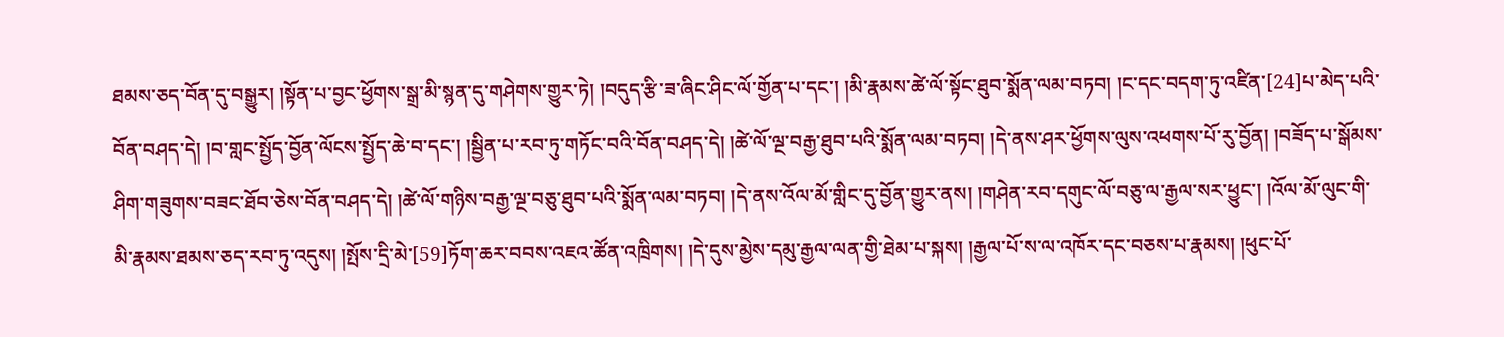ཐམས་ཅད་བོན་དུ་བསྒྱུར། །སྟོན་པ་བྱང་ཕྱོགས་སྒྲ་མི་སྙན་དུ་གཤེགས་གྱུར་ཏེ། །བདུད་རྩི་ཟ་ཞིང་ཤིང་ལོ་གྱོན་པ་དང་། །མི་རྣམས་ཚེ་ལོ་སྟོང་ཐུབ་སྨོན་ལམ་བཏབ། །ང་དང་བདག་ཏུ་འཛིན་[24]པ་མེད་པའི་བོན་བཤད་དེ། །བ་གླང་སྤྱོད་བྱོན་ལོངས་སྤྱོད་ཆེ་བ་དང་། །སྦྱིན་པ་རབ་ཏུ་གཏོང་བའི་བོན་བཤད་དེ། །ཚེ་ལོ་ལྔ་བརྒྱ་ཐུབ་པའི་སྨོན་ལམ་བཏབ། །དེ་ནས་ཤར་ཕྱོགས་ལུས་འཕགས་པོ་རུ་བྱོན། །བཟོད་པ་སྒོམས་ཤིག་གཟུགས་བཟང་ཐོབ་ཅེས་བོན་བཤད་དེ། །ཚེ་ལོ་གཉིས་བརྒྱ་ལྔ་བཅུ་ཐུབ་པའི་སྨོན་ལམ་བཏབ། །དེ་ནས་འོལ་མོ་གླིང་དུ་བྱོན་གྱུར་ནས། །གཤེན་རབ་དགུང་ལོ་བཅུ་ལ་རྒྱལ་སར་ཕྱུང་། །འོལ་མོ་ལུང་གི་མི་རྣམས་ཐམས་ཅད་རབ་ཏུ་འདུས། །སྤོས་དྲི་མེ་[59]ཏོག་ཆར་བབས་འཇའ་ཚོན་འཁྲིགས། །དེ་དུས་མྱེས་དམུ་རྒྱལ་ལན་གྱི་ཐེམ་པ་སྐས། །རྒྱལ་པོ་ས་ལ་འཁོར་དང་བཅས་པ་རྣམས། །ཕུང་པོ་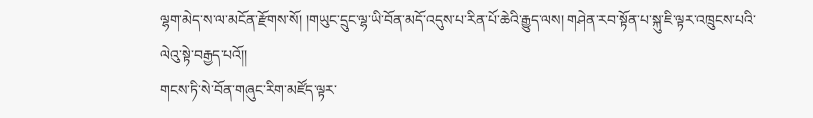ལྷག་མེད་ས་ལ་མངོན་རྫོགས་སོ། །གཡུང་དྲུང་ལྷ་ཡི་བོན་མདོ་འདུས་པ་རིན་པོ་ཆེའི་རྒྱུད་ལས། གཤེན་རབ་སྟོན་པ་སྐུ་ཇི་ལྟར་འཁྲུངས་པའི་ལེའུ་སྟེ་བརྒྱད་པའོ།།
གངས་ཏི་སེ་བོན་གཞུང་རིག་མཛོད་ལྟར་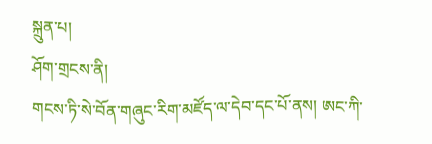སྐྲུན་པ།
ཤོག་གྲངས་ནི།
གངས་ཏི་སེ་བོན་གཞུང་རིག་མཛོད་ལ་དེབ་དང་པོ་ནས། ཨང་ཀི་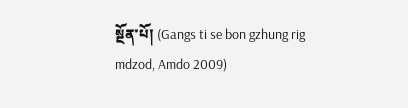སྔོན་པོ། (Gangs ti se bon gzhung rig mdzod, Amdo 2009)